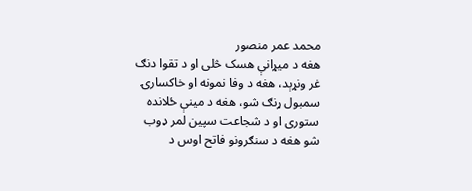محمد عمر منصور
هغه د میړانې هسک څلى او د تقوا دنګ غر ونړېد، هغه د وفا نمونه او خاکسارۍ سمبول ړنګ شو، هغه د مينې ځلانده ستورى او د شجاعت سپين لمر ډوب شو هغه د سنګرونو فاتح اوس د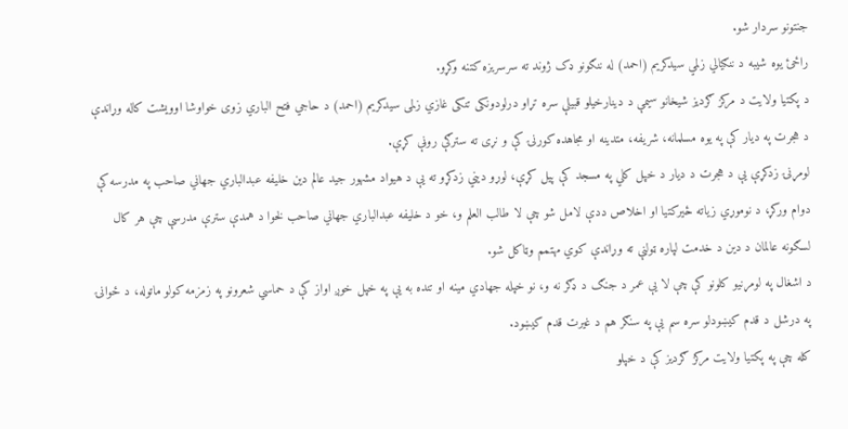جنتونو سردار شو.
راځئ يوه شيبه د ننګيالي زلمي سيدکريم (احمد) له ننګونو ډک ژوند ته سرسريزه کتنه وکړو.
د پکتيا ولايت د مرکز ګرديز شيخانو سيمې د دينارخيلو قبيلې سره تړاو درلودونکى تنکى غازي زلمى سيدکريم (احمد) د حاجي فتح الباري زوى خواوشا اوويشت کاله وړاندې د هجرت په ديار کې په یوه مسلمانه، شریفه، متدینه او مجاهده کورنۍ کې و نړى ته سترګې روڼې کړې.
لومړنۍ زدکړې یې د هجرت د ديار د خپل کلي په مسجد کې پيل کړې، لوړو ديني زدکړو ته يې د هيواد مشهور جيد عالم دين خليفه عبدالباري جهاني صاحب په مدرسه کې دوام ورکړ، د نوموړي زياته ځيرکتيا او اخلاص ددې لامل شو چې لا طالب العلم و، خو د خليفه عبدالباري جهاني صاحب لخوا د همدې سترې مدرسې چې هر کال لسګونه عالمان د دين د خدمت لپاره ټولنې ته وړاندې کوي مهتمم وټاکل شو.
د اشغال په لومړنيو کلونو کې چې لا يې عمر د جنګ د ډګر نه و، نو خپله جهادي مينه او تنده به يې په خپل خوږ اواز کې د حماسي شعرونو په زمزمه کولو ماتوله، د ځوانۍ په درشل د قدم کيښودلو سره سم يې په سنګر هم د غيرت قدم کيښود.
کله چې په پکتيا ولايت مرکز ګرديز کې د خپلو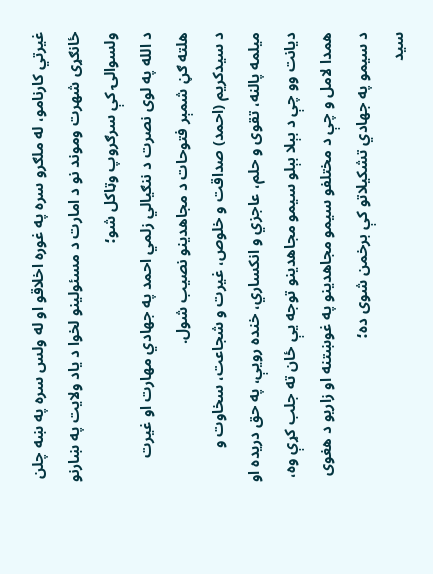غيرتي کارنامو، له ملګرو سره په غوره اخلاقو او له ولس سره په ښه چلن ځانګړى شهرت وموند نو د امارت د مسئولينو لخوا د ياد ولايت په ښارنو ولسوالۍ کې سرګروپ وټاکل شو؛
د الله په لوى نصرت د ننګيالي زلمي احمد په جهادي مهارت او غيرت هلته ګڼ شمېر فتوحات د مجاهدينو نصيب شول.
د سيدکريم (احمد) صداقت و خلوص، غيرت و شجاعت، سخاوت و ميلمه پالنه، تقوى و حلم، عاجزي و انکساري، خنده رويې، په حق دريده او ديانت وو چې د بېلا بېلو سيمو مجاهدينو توجه يې ځان ته جلب کړې وه، همدا لامل و چې د مختلفو سيمو مجاهدينو په غوښتنه او زاريو د هغوى د سيمو په جهادي تشکيلاتو کې برخمن شوى ده؛
سيد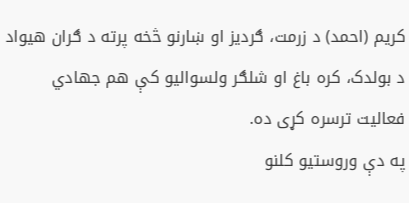کريم (احمد) د زرمت، ګرديز او ښارنو څخه پرته د ګران هيواد د بولدک، کره باغ او شلګر ولسواليو کې هم جهادي فعاليت ترسره کړى ده.
په دې وروستيو کلنو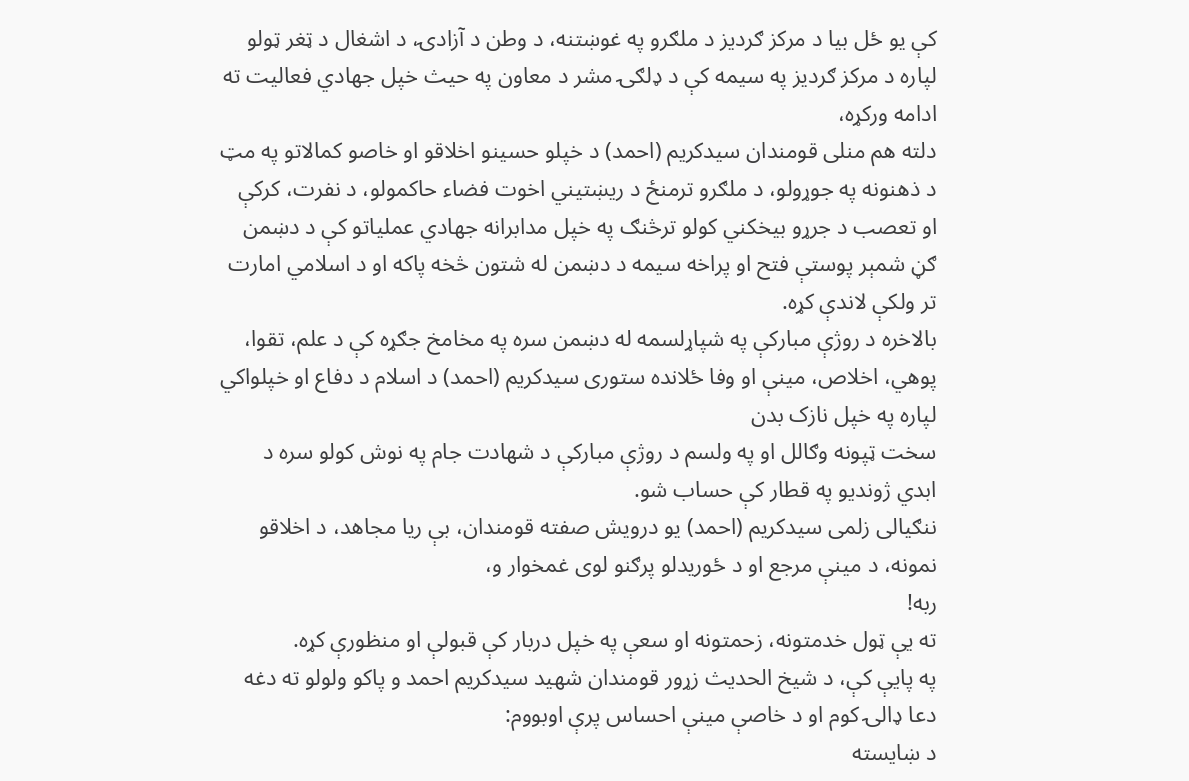کې يو ځل بيا د مرکز ګرديز د ملګرو په غوښتنه، د وطن د آزادۍ، د اشغال د ټغر ټولو لپاره د مرکز ګرديز په سيمه کې د ډلګۍ مشر د معاون په حيث خپل جهادي فعاليت ته ادامه ورکړه،
دلته هم منلی قومندان سيدکريم (احمد) د خپلو حسينو اخلاقو او خاصو کمالاتو په مټ د ذهنونه په جوړولو، د ملګرو ترمنځ د ریښتیني اخوت فضاء حاکمولو، د نفرت، کرکې او تعصب د جرړو بیخکني کولو ترڅنګ په خپل مدابرانه جهادي عملياتو کې د دښمن ګڼ شمېر پوستې فتح او پراخه سيمه د دښمن له شتون څخه پاکه او د اسلامي امارت تر ولکې لاندې کړه.
بالاخره د روژې مبارکې په شپاړلسمه له دښمن سره په مخامخ جګړه کې د علم، تقوا، پوهي، اخلاص، مينې او وفا ځلانده ستورى سيدکريم (احمد) د اسلام د دفاع او خپلواکي لپاره په خپل نازک بدن
سخت ټپونه وګالل او په ولسم د روژې مبارکې د شهادت جام په نوش کولو سره د ابدي ژونديو په قطار کې حساب شو.
ننګيالى زلمى سيدکريم (احمد) یو درویش صفته قومندان، بې ریا مجاهد، د اخلاقو نمونه، د مینې مرجع او د ځوریدلو پرګنو لوی غمخوار و،
ربه!
ته یې ټول خدمتونه، زحمتونه او سعې په خپل دربار کې قبولې او منظورې کړه.
په پايې کې، د شيخ الحديث زړور قومندان شهيد سيدکريم احمد و پاکو ولولو ته دغه دعا ډالۍ کوم او د خاصې مینې احساس پرې اوبووم:
د ښايسته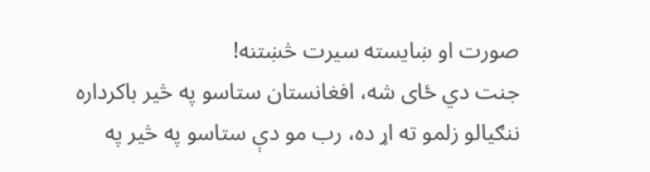صورت او ښايسته سيرت څښتنه!
جنت دي ځاى شه، افغانستان ستاسو په څير باکرداره ننګيالو زلمو ته اړ ده، رب مو دې ستاسو په څير په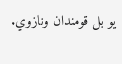يو بل قومندان ونازوي.